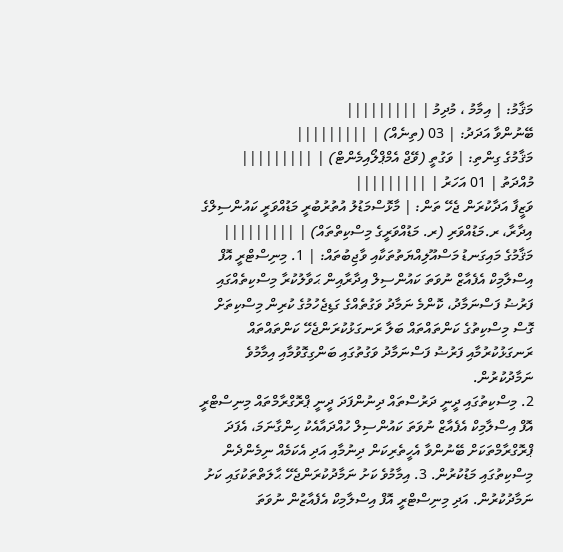މަޤާމު: | އިމާމު ، މުދިމު | |||||||||
ބޭނުންވާ އަދަދު: | 03 (ތިނެއް) | |||||||||
މަޤާމުގެ ގިންތި: | ވަގުތީ (ވޭޖް އެމްޕްލޯއިމެންޓް) | |||||||||
މުއްދަތު | 01 އަހަރު | |||||||||
ވަޒީފާ އަދާކުރަން ޖެހޭ ތަން: | މާޅޮސްމަޑުލު އުތުރުބުރީ މަޑުއްވަރީ ކައުންސިލްގެ އިދާރާ، ރ.މަޑުއްވަރި (ރ. މަޑުއްވަރީގެ މިސްކިތްތައް) | |||||||||
މަޤާމުގެ މައިގަނޑު މަސްއޫލިއްޔަތުތަކާއި ވާޖިބުތައް: | 1. މިނިސްޓްރީ އޮފް އިސްލާމިކް އެފެއާޒް ނުވަތަ ކައުންސިލް އިދާރާއިން ޙަވާލުކުރާ މިސްކިތެއްގައި ފަރުޟު ފަސްނަމާދު، ކޮންމެ ނަމާދު ވަގުތެއްގެ ގަޑިޖެހުމުގެ ކުރިން މިސްކިތަށް ގޮސް މިސްކިތުގެ ކަންތައްތައް ބަލާ ރަނގަޅުކުރަންޖެހޭ ކަންތައްތައް ރަނގަޅުކުރުމާއި ފަރުޟު ފަސްނަމާދު ވަގުތުގައި ބަންގިގޮވުމާއި އިމާމުވެ ނަމާދުކުރުން.
2. މިސްކިތުގައި ދީނީ ދަރުސްތައް ދިނުންފަދަ ދީނީ ޕްރޮގްރާމްތައް މިނިސްޓްރީ އޮފް އިސްލާމިކް އެފެއާޒް ނުވަތަ ކައުންސިލް ހުއްދައާއެކު ހިންގާނަމަ، އެފަދަ ޕްރޮގްރާމްތަކަށް ބޭނުންވާ އެހީތެރިކަން ދިނުމާއި އަދި އެކަމެއް ނިމެންދެން މިސްކިތުގައި މަޑުކުރުން. 3. އިމާމުވެ ކަށު ނަމާދުކުރަންޖެހޭ ޙާލަތްތަކުގައި ކަށު ނަމާދުކުރުން. އަދި މިނިސްޓްރީ އޮފް އިސްލާމިކް އެފެއާޒުން ނުވަތަ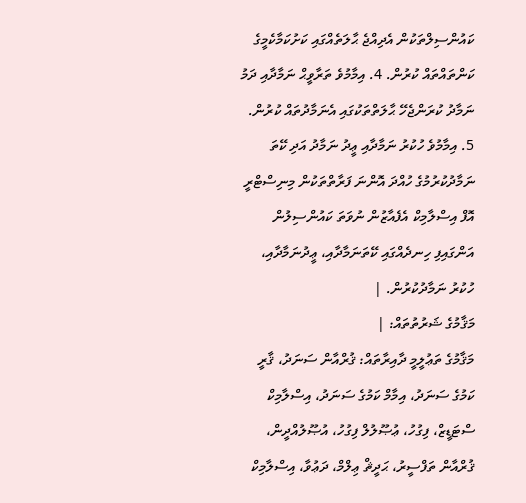ކައުންސިލްތަކުން އެދިއްޖެ ޙާލަތެއްގައި ކަށުކަމާކެމީގެ ކަންތައްތައް ކުރުން. 4. އިމާމުވެ ތަރާވީޙް ނަމާދާއި ދަމު ނަމާދު ކުރަންޖެހޭ ޙާލަތްތަކުގައި އެނަމާދުތައް ކުރުން. 5. އިމާމުވެ ހުކުރު ނަމާދާއި ޢީދު ނަމާދު އަދި ކޭތަ ނަމާދުކުރުމުގެ ހުއްދަ އޮންނަ ފަރާތްތަކުން މިނިސްޓްރީ އޮފް އިސްލާމިކް އެފެއާޒުން ނުވަތަ ކައުންސިލުން އަންގައިފި ހިނދެއްގައި ކޭތަނަމާދާއި، ޢީދުނަމާދާއި، ހުކުރު ނަމާދުކުރުން. |
މަޤާމުގެ ޝަރުތުތައް: |
މަޤާމުގެ ތަޢުލީމީ ދާއިރާތައް: ޤުރްއާން ސަނަދު، ޤާރީ ކަމުގެ ސަނަދު، އިމާމް ކަމުގެ ސަނަދު، އިސްލާމިކް ސްޓަޑީޒް، ފިގުހު، ޢުޞޫލުލް ފިގުހު، އުޞޫލުއްދީން، ޤުރްއާން ތަފްސީރު، ޙަދީޘް ޢިލްމް، ދަޢުވާ، އިސްލާމިކް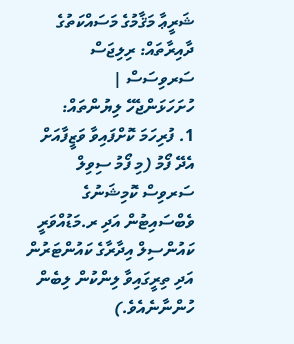ޝަރީޢާ މަޤާމުގެ މަސައްކަތުގެ ދާއިރާތައް: ރިލިޖަސް ސަރވިސަސް |
ހުށަހަޅަންޖެހޭ ލިޔުންތައް:
1. ފުރިހަމަ ކޮށްފައިވާ ވަޒީފާއަށް އެދޭ ފޯމު (މި ފޯމު ސިވިލް ސަރވިސް ކޮމިޝަނުގެ ވެބްސައިޓުން އަދި ރ.މަޑުއްވަރީ ކައުންސިލް އިދާރާގެ ކައުންޓަރުން އަދި ތިރީގައިވާ ލިންކުން ލިބެން ހުންނާނެއެވެ.)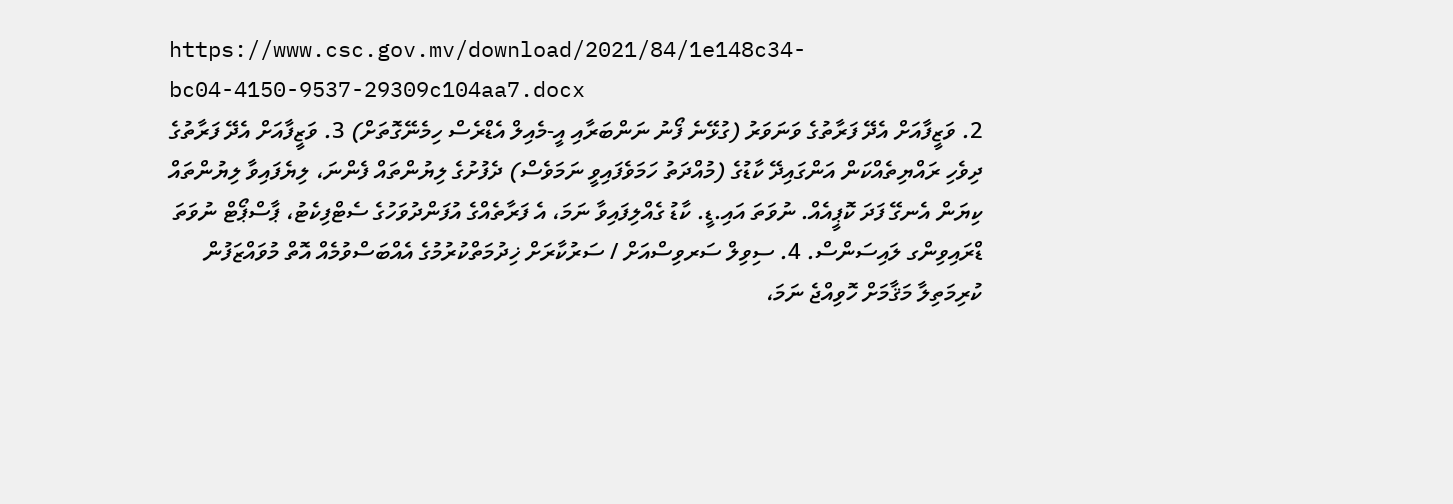https://www.csc.gov.mv/download/2021/84/1e148c34-bc04-4150-9537-29309c104aa7.docx
2. ވަޒީފާއަށް އެދޭ ފަރާތުގެ ވަނަވަރު (ގުޅޭނެ ފޯނު ނަންބަރާއި އީ-މެއިލް އެޑްރެސް ހިމެނޭގޮތަށް) 3. ވަޒީފާއަށް އެދޭ ފަރާތުގެ ދިވެހި ރައްޔިތެއްކަން އަންގައިދޭ ކާޑުގެ (މުއްދަތު ހަމަވެފައިވީ ނަމަވެސް) ދެފުށުގެ ލިޔުންތައް ފެންނަ، ލިޔެފައިވާ ލިޔުންތައް ކިޔަން އެނގޭ ފަދަ ކޮޕީއެއް. ނުވަތަ އައި.ޑީ. ކާޑު ގެއްލިފައިވާ ނަމަ، އެ ފަރާތެއްގެ އުފަންދުވަހުގެ ސެޓްފިކެޓު، ޕާސްޕޯޓް ނުވަތަ ޑްރައިވިންގ ލައިސަންސް. 4. ސިވިލް ސަރވިސްއަށް / ސަރުކާރަށް ޚިދުމަތްކުރުމުގެ އެއްބަސްވުމެއް އޮތް މުވައްޒަފުން ކުރިމަތިލާ މަޤާމަށް ހޮވިއްޖެ ނަމަ،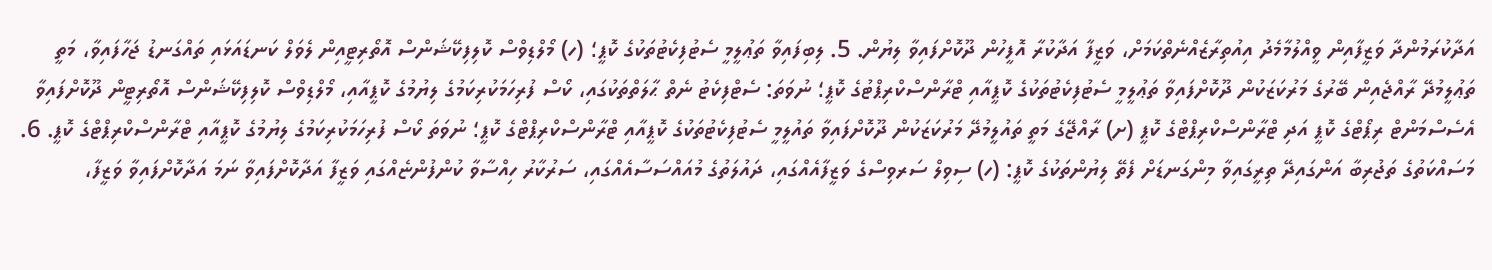އަދާކުރަމުންދާ ވަޒީފާއިން ވީއްލުމާމެދު އިއުތިރާޒެއްނެތްކަމަށް، ވަޒީފާ އަދާކުރާ އޮފީހުން ދޫކޮށްފައިވާ ލިޔުން. 5. ލިބިފައިވާ ތަޢުލީމީ ސެޓުފިކެޓުތަކުގެ ކޮޕީ؛ (ހ) މޯލްޑިވްސް ކޮލިފިކޭޝަންސް އޮތޯރިޓީއިން ލެވަލް ކަނޑައަޅައި ތައްގަނޑު ޖަހާފައިވާ، މަތީ ތަޢުލީމުދޭ ރާއްޖެއިން ބޭރުގެ މަރުކަޒަކުން ދޫކޮށްފައިވާ ތަޢުލީމީ ސެޓުފިކެޓުތަކުގެ ކޮޕީއާއި ޓްރާންސްކްރިޕްޓުގެ ކޮޕީ؛ ނުވަތަ: ސެޓްފިކެޓު ނެތް ޙާލަތްތަކުގައި، ކޯސް ފުރިހަމަކުރިކަމުގެ ލިޔުމުގެ ކޮޕީއާއި، މޯލްޑިވްސް ކޮލިފިކޭޝަންސް އޮތޯރިޓީން ދޫކޮށްފައިވާ އެސެސްމަންޓް ރިޕޯޓްގެ ކޮޕީ އަދި ޓްރާންސްކްރިޕްޓްގެ ކޮޕީ (ށ) ރާއްޖޭގެ މަތީ ތައުލީމުދޭ މަރުކަޒަކުން ދޫކޮށްފައިވާ ތައުލީމީ ސެޓުފިކެޓުތަކުގެ ކޮޕީއާއި ޓްރާންސްކްރިޕްޓްގެ ކޮޕީ؛ ނުވަތަ ކޯސް ފުރިހަމަކުރިކަމުގެ ލިޔުމުގެ ކޮޕީއާއި ޓްރާންސްކްރިޕްޓްގެ ކޮޕީ. 6. މަސައްކަތުގެ ތަޖުރިބާ އަންގައިދޭ ތިރީގައިވާ މިންގަނޑަށް ފެތޭ ލިޔުންތަކުގެ ކޮޕީ: (ހ) ސިވިލް ސަރވިސްގެ ވަޒީފާއެއްގައި، ދައުލަތުގެ މުއައްސަސާއެއްގައި، ސަރުކާރު ހިއްސާވާ ކުންފުންޏެއްގައި ވަޒީފާ އަދާކޮށްފައިވާ ނަމަ އަދާކޮށްފައިވާ ވަޒީފާ،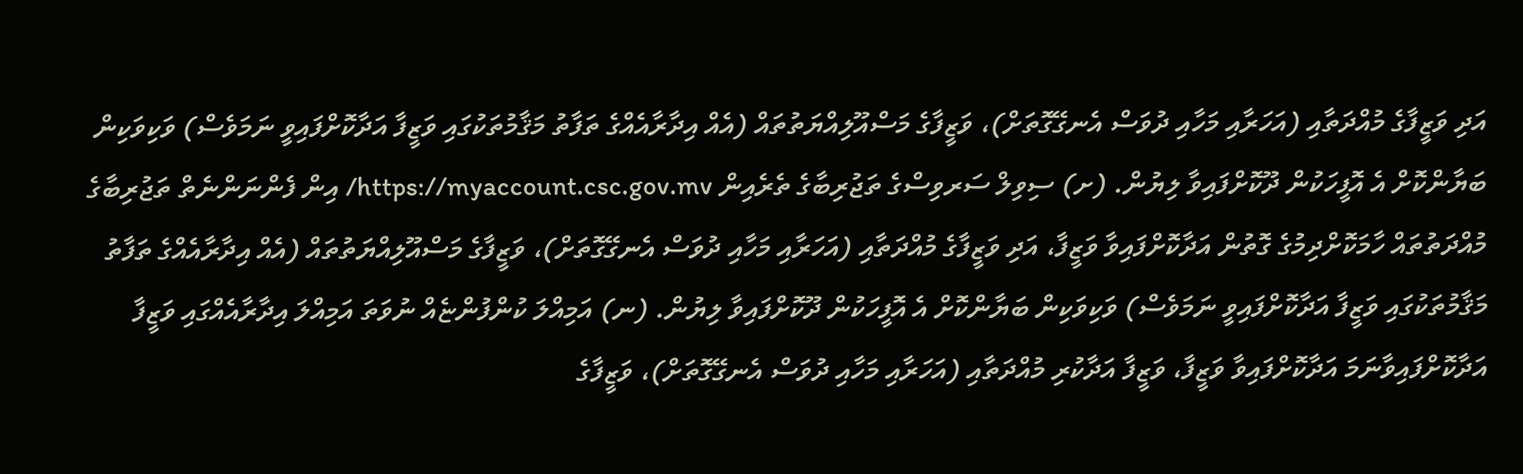އަދި ވަޒީފާގެ މުއްދަތާއި (އަހަރާއި މަހާއި ދުވަސް އެނގޭގޮތަށް)، ވަޒީފާގެ މަސްއޫލިއްޔަތުތައް (އެއް އިދާރާއެއްގެ ތަފާތު މަޤާމުތަކުގައި ވަޒީފާ އަދާކޮށްފައިވީ ނަމަވެސް) ވަކިވަކިން ބަޔާންކޮށް އެ އޮފީހަކުން ދޫކޮށްފައިވާ ލިޔުން. (ށ) ސިވިލް ސަރވިސްގެ ތަޖުރިބާގެ ތެރެއިން https://myaccount.csc.gov.mv/ އިން ފެންނަންނެތް ތަޖުރިބާގެ މުއްދަތުތައް ހާމަކޮށްދިމުގެ ގޮތުން އަދާކޮށްފައިވާ ވަޒީފާ، އަދި ވަޒީފާގެ މުއްދަތާއި (އަހަރާއި މަހާއި ދުވަސް އެނގޭގޮތަށް)، ވަޒީފާގެ މަސްއޫލިއްޔަތުތައް (އެއް އިދާރާއެއްގެ ތަފާތު މަޤާމުތަކުގައި ވަޒީފާ އަދާކޮށްފައިވީ ނަމަވެސް) ވަކިވަކިން ބަޔާންކޮށް އެ އޮފީހަކުން ދޫކޮށްފައިވާ ލިޔުން. (ނ) އަމިއްލަ ކުންފުންޏެއް ނުވަތަ އަމިއްލަ އިދާރާއެއްގައި ވަޒީފާ އަދާކޮށްފައިވާނަމަ އަދާކޮށްފައިވާ ވަޒީފާ، ވަޒީފާ އަދާކުރި މުއްދަތާއި (އަހަރާއި މަހާއި ދުވަސް އެނގޭގޮތަށް)، ވަޒީފާގެ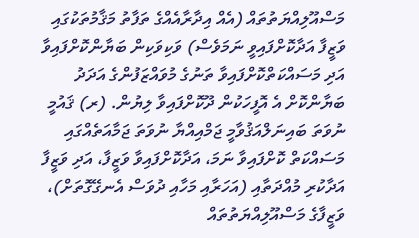މަސްއޫލިއްޔަތުތައް (އެއް އިދާރާއެއްގެ ތަފާތު މަޤާމުތަކުގައި ވަޒީފާ އަދާކޮށްފައިވީ ނަމަވެސް) ވަކިވަކިން ބަޔާންކޮށްފައިވާ އަދި މަސައްކަތްކޮށްފައިވާ ތަނުގެ މުވައްޒަފުންގެ އަދަދު ބަޔާންކޮށް އެ އޮފީހަކުން ދޫކޮށްފައިވާ ލިޔުން. (ރ) ޤައުމީ ނުވަތަ ބައިނަލްއަޤުވާމީ ޖަމްއިއްޔާ ނުވަތަ ޖަމާއަތެއްގައި މަސައްކަތް ކޮށްފައިވާ ނަމަ، އަދާކޮށްފައިވާ ވަޒީފާ، އަދި ވަޒީފާ އަދާކުރި މުއްދަތާއި (އަހަރާއި މަހާއި ދުވަސް އެނގޭގޮތަށް)، ވަޒީފާގެ މަސްއޫލިއްޔަތުތައް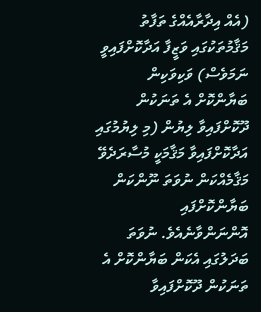(އެއް އިދާރާއެއްގެ ތަފާތު މަޤާމުތަކުގައި ވަޒީފާ އަދާކޮށްފައިވީ ނަމަވެސް) ވަކިވަކިން ބަޔާންކޮށް އެ ތަނަކުން ދޫކޮށްފައިވާ ލިޔުން (މި ލިޔުމުގައި އަދާކޮށްފައިވާ މަޤާމަކީ މުސާރަދެވޭ މަޤާމެއްކަން ނުވަތަ ނޫންކަން ބަޔާންކޮށްފައި އޮންނަންވާނެއެވެ. ނުވަތަ ބަދަލުގައި އެކަން ބަޔާންކޮށް އެ ތަނަކުން ދޫކޮށްފައިވާ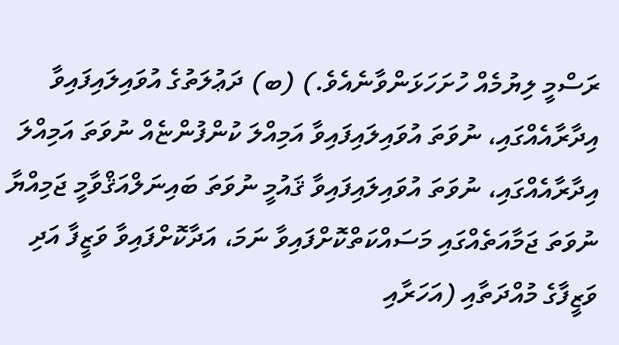ރަސްމީ ލިޔުމެއް ހުށަހަޅަންވާނެއެވެ.) (ބ) ދަޢުލަތުގެ އުވައިލައިފައިވާ އިދާރާއެއްގައި، ނުވަތަ އުވައިލައިފައިވާ އަމިއްލަ ކުންފުންޏެއް ނުވަތަ އަމިއްލަ އިދާރާއެއްގައި، ނުވަތަ އުވައިލައިފައިވާ ޤައުމީ ނުވަތަ ބައިނަލްއަޤްވާމީ ޖަމިއްޔާ ނުވަތަ ޖަމާއަތެއްގައި މަސައްކަތްކޮށްފައިވާ ނަމަ، އަދާކޮށްފައިވާ ވަޒީފާ އަދި ވަޒީފާގެ މުއްދަތާއި (އަހަރާއި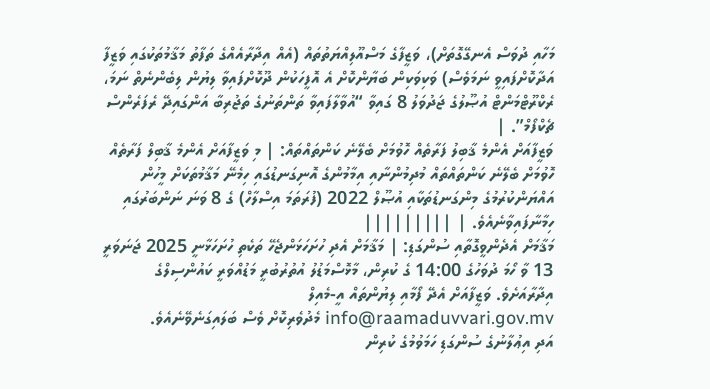މަހާއި ދުވަސް އެނގޭގޮތަށް)، ވަޒީފާގެ މަސްއޫލިއްޔަތުތައް (އެއް އިދާރާއެއްގެ ތަފާތު މަޤާމުތަކުގައި ވަޒީފާ އަދާކޮށްފައިވީ ނަމަވެސް) ވަކިވަކިން ބަޔާންކޮށް އެ އޮފީހަކުން ދޫކޮށްފައިވާ ލިޔުން ލިބެންނެތް ނަމަ، ރެކްރޫޓްމަންޓް އުޞޫލުގެ ޖަދުވަލު 8 ގައިވާ “އުވާލާފައިވާ ތަންތަނުގެ ތަޖުރިބާ އަންގައިދޭ ރެފަރެންސް ޗެކްފޯމް”. |
ވަޒީފާއަށް އެންމެ ޤާބިލު ފަރާތެއް ހޮވުމަށް ބެލޭނެ ކަންތައްތައް: | މި ވަޒީފާއަށް އެންމެ ޤާބިލް ފަރާތެއް ހޮވުމަށް ބެލޭނެ ކަންތައްތައް މުދިމުންނާއި އިމާމުންގެ އޮނިގަނޑުގައި ހިމެނޭ މަޤާމުތަކަށް މީހުން އައްޔަންކުރުމުގެ މިންގަނޑުތަކާއި އުޞޫލް 2022 (ފުރަތަމަ އިސްލާހް) ގެ 8 ވަނަ ނަންބަރުގައި ހިމާނާފައިވާނެއެވެ. | |||||||||
މަޤާމަށް އެދެންވީގޮތާއި ސުންގަޑި: | މަޤާމަށް އެދި ހުށަހަޅަންޖެހޭ ތަކެތި ހުށަހަޅާނީ 2025 ޖަނަވަރީ 13 ވާ ހޯމަ ދުވަހުގެ 14:00 ގެ ކުރިން، މާޅޮސްމަޑުލު އުތުރުބުރީ މަޑުއްވަރީ ކައުންސިލްގެ އިދާރާއަށެވެ. ވަޒީފާއަށް އެދޭ ފޯމާއި ލިޔުންތައް އީ-މެއިލް info@raamaduvvari.gov.mv މެދުވެރިކޮށް ވެސް ބަލައިގަނެވޭނެއެވެ.
އަދި އިޢުލާނުގެ ސުންގަޑި ހަމަވުމުގެ ކުރިން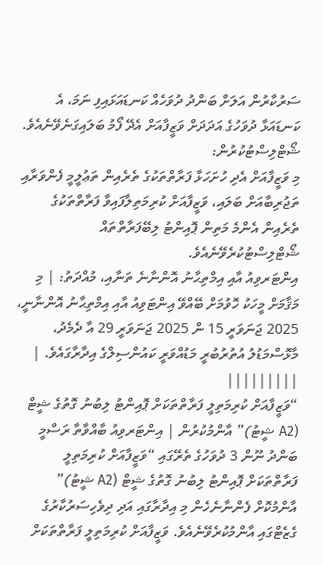ސަރުކާރުން އަލަށް ބަންދު ދުވަހެއް ކަނޑައަޅައިފި ނަމަ، އެ ކަނޑައަޅާ ދުވަހުގެ އަދަދަށް ވަޒީފާއަށް އެދޭ ފޯމު ބަލައިގަނެވޭނެއެވެ.
ޝޯޓްލިސްޓުކުރުން:
މި ވަޒީފާއަށް އެދި ހުށަހަޅާ ފަރާތްތަކުގެ ތެރެއިން ތަޢުލީމީ ފެންވަރާއި ތަޖުރިބާއަށް ބަލައި، ވަޒީފާއަށް ކުރިމަތިލާފައިވާ ފަރާތްތަކުގެ ތެރެއިން އެންމެ މަތިން ޕޮއިންޓު ލިބޭފަރާތްތައް ޝޯޓްލިސްޓުކުރެވޭނެއެވެ.
އިންޓަރވިއު އާއި އިމްތިޙާނު އޮންނާނެ ތަނާއި، މުއްދަތު: | މި މަޤާމަށް މީހަކު ހޮވުމަށް ބޭއްވޭ އިންޓަވިއު އާއި އިމްތިޙާނު އޮންނާނީ، 2025 ޖަނަވަރީ 15 ން 2025 ޖަނަވަރީ 29 އާ ދެމެދު، މާޅޮސްމަޑުލު އުތުރުބުރީ މަޑުއްވަރީ ކައުންސިލްގެ އިދާރާގައެވެ. | |||||||||
“ވަޒީފާއަށް ކުރިމަތިލީ ފަރާތްތަކަށް ޕޮއިންޓު ލިބުނު ގޮތުގެ ޝީޓް (A2 ޝީޓު)” އާންމުކުރުން | އިންޓަރވިއު ބާއްވާތާ ރަސްމީ ބަންދު ނޫން 3 ދުވަހުގެ ތެރޭގައި “ވަޒީފާއަށް ކުރިމަތިލީ ފަރާތްތަކަށް ޕޮއިންޓު ލިބުނު ގޮތުގެ ޝީޓް (A2 ޝީޓު)” އާންމުކޮށް ފެންނާނެހެން މި އިދާރާގައި އަދި ދިވެހިސަރުކާރުގެ ގެޒެޓްގައި އާންމުކުރެވޭނެއެވެ. ވަޒީފާއަށް ކުރިމަތިލީ ފަރާތްތަކަށް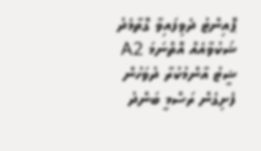ޕޮއިންޓު ދެވިފައިވާ ގޮތާމެދު ޝަކުވާއެއް އޮތްނަމަ A2 ޝީޓު އާންމުކުރާ ދުވަހުން ފެށިގެން ރަސްމީ ބަންދު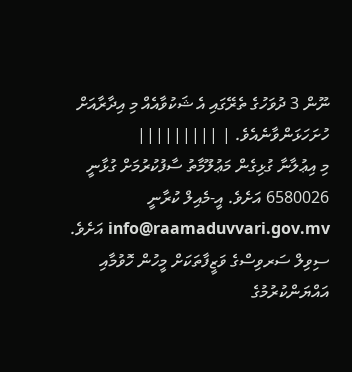ނޫން 3 ދުވަހުގެ ތެރޭގައި އެ ޝަކުވާއެއް މި އިދާރާއަށް ހުށަހަޅަންވާނެއެވެ. | |||||||||
މި އިޢުލާނާ ގުޅިގެން މަޢުލޫމާތު ސާފުކުރުމަށް ގުޅާނީ 6580026 އަށެވެ. އީ-މެއިލް ކުރާނީ info@raamaduvvari.gov.mv އަށެވެ.
ސިވިލް ސަރވިސްގެ ވަޒީފާތަކަށް މީހުން ހޮވުމާއި އައްޔަންކުރުމުގެ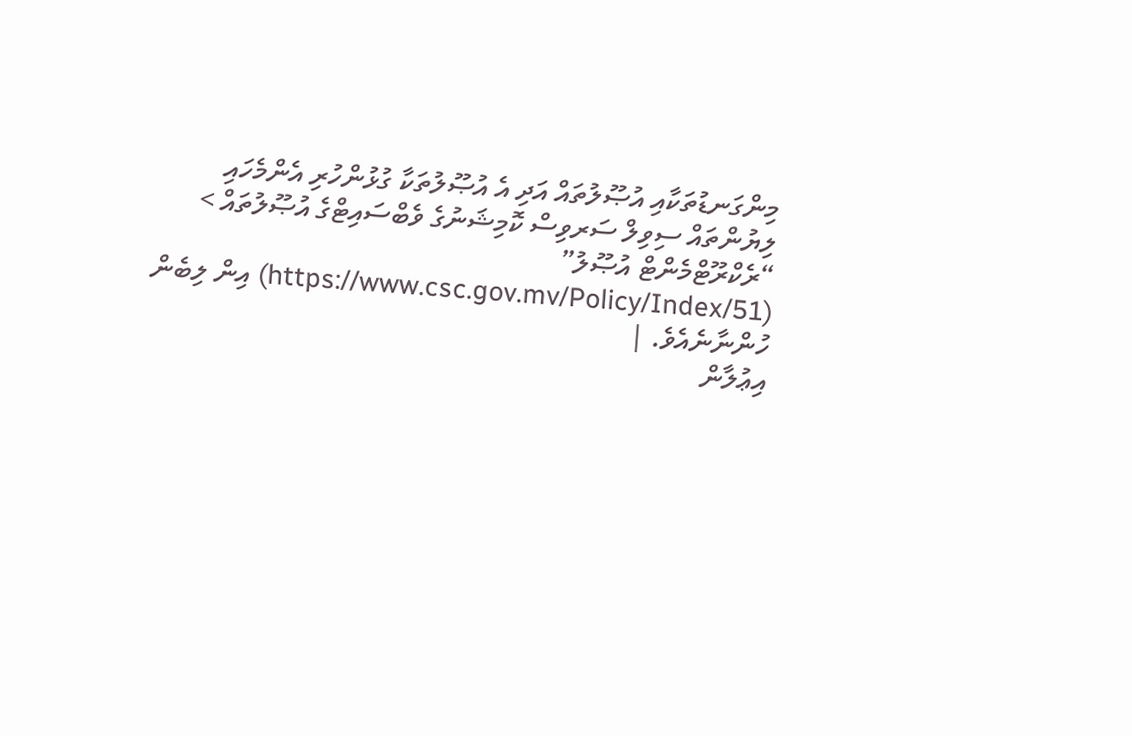މިންގަނޑުތަކާއި އުޞޫލުތައް އަދި އެ އުޞޫލުތަކާ ގުޅުންހުރި އެންމެހައި ލިޔުންތައް ސިވިލް ސަރވިސް ކޮމިޝަނުގެ ވެބްސައިޓްގެ އުޞޫލުތައް > “ރެކްރޫޓްމެންޓް އުޞޫލު” (https://www.csc.gov.mv/Policy/Index/51) އިން ލިބެން ހުންނާނެއެވެ. |
އިޢުލާން